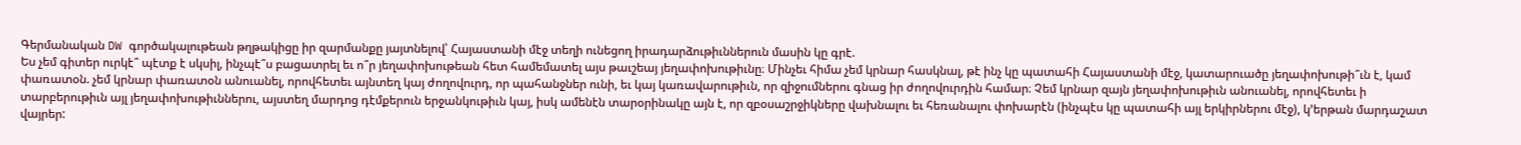Գերմանական DW գործակալութեան թղթակիցը իր զարմանքը յայտնելով՝ Հայաստանի մէջ տեղի ունեցող իրադարձութիւններուն մասին կը գրէ.
Ես չեմ գիտեր ուրկէ՞ պէտք է սկսիլ, ինչպէ՞ս բացատրել եւ ո՞ր յեղափոխութեան հետ համեմատել այս թաւշեայ յեղափոխութիւնը։ Մինչեւ հիմա չեմ կրնար հասկնալ, թէ ինչ կը պատահի Հայաստանի մէջ, կատարուածը յեղափոխութի՞ւն է, կամ փառատօն. չեմ կրնար փառատօն անուանել, որովհետեւ այնտեղ կայ ժողովուրդ, որ պահանջներ ունի, եւ կայ կառավարութիւն, որ զիջումներու գնաց իր ժողովուրդին համար։ Չեմ կրնար զայն յեղափոխութիւն անուանել, որովհետեւ ի տարբերութիւն այլ յեղափոխութիւններու, այստեղ մարդոց դէմքերուն երջանկութիւն կայ, իսկ ամենէն տարօրինակը այն է, որ զբօսաշրջիկները վախնալու եւ հեռանալու փոխարէն (ինչպէս կը պատահի այլ երկիրներու մէջ), կ’երթան մարդաշատ վայրեր: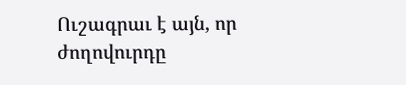Ուշագրաւ է այն, որ ժողովուրդը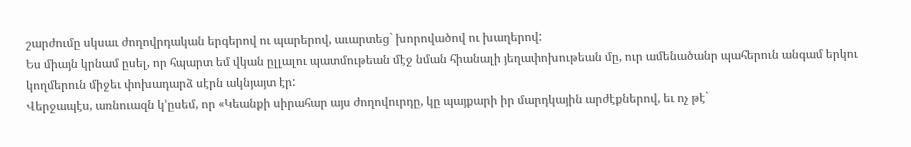շարժումը սկսաւ ժողովրդական երգերով ու պարերով, աւարտեց` խորովածով ու խաղերով:
Ես միայն կրնամ ըսել, որ հպարտ եմ վկան ըլլալու պատմութեան մէջ նման հիանալի յեղափոխութեան մը, ուր ամենածանր պահերուն անգամ երկու կողմերուն միջեւ փոխադարձ սէրն ակնյայտ էր:
Վերջապէս, առնուազն կ’ըսեմ, որ «Կեանքի սիրահար այս ժողովուրդը, կը պայքարի իր մարդկային արժէքներով, եւ ոչ թէ`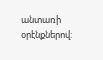անտառի օրէնքներով: